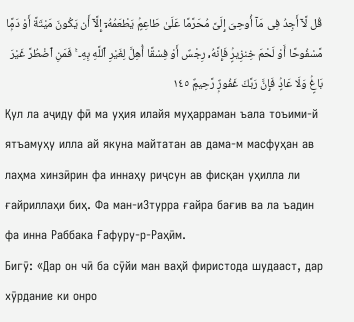قُل لَّآ أَجِدُ فِى مَآ أُوحِىَ إِلَىَّ مُحَرَّمًا عَلَىٰ طَاعِمٍۢ يَطْعَمُهُۥٓ إِلَّآ أَن يَكُونَ مَيْتَةً أَوْ دَمًۭا مَّسْفُوحًا أَوْ لَحْمَ خِنزِيرٍۢ فَإِنَّهُۥ رِجْسٌ أَوْ فِسْقًا أُهِلَّ لِغَيْرِ ٱللَّهِ بِهِۦ ۚ فَمَنِ ٱضْطُرَّ غَيْرَ بَاغٍۢ وَلَا عَادٍۢ فَإِنَّ رَبَّكَ غَفُورٌۭ رَّحِيمٌۭ ١٤٥
Қул ла аҷиду фӣ ма уҳия илайя муҳарраман ъала тоъими-й ятъамуҳу илла ай якуна майтатан ав дама-м масфуҳан ав лаҳма хинзӣрин фа иннаҳу риҷсун ав фисқан уҳилла ли ғайриллаҳи биҳ. Фа ман-иЗтурра ғайра бағив ва ла ъадин фа инна Раббака Ғафуру-р-Раҳӣм.
Бигӯ: «Дар он чӣ ба сӯйи ман ваҳй фиристода шудааст, дар хӯрдание ки онро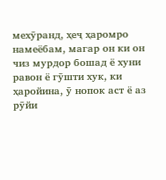мехӯранд, ҳеҷ ҳаромро намеёбам, магар он ки он чиз мурдор бошад ё хуни равон ё гӯшти хук, ки ҳаройина, ӯ нопок аст ё аз рӯйи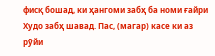фисқ бошад, ки ҳангоми забҳ ба номи ғайри Худо забҳ шавад. Пас, (магар) касе ки аз рӯйи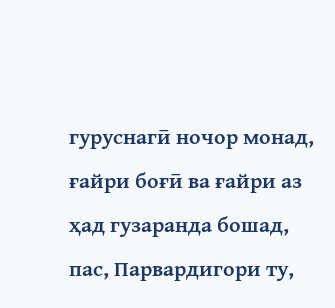гуруснагӣ ночор монад, ғайри боғӣ ва ғайри аз ҳад гузаранда бошад, пас, Парвардигори ту,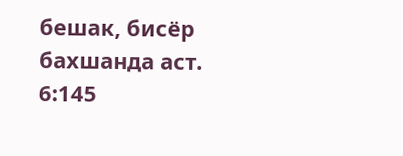бешак, бисёр бахшанда аст.
6:145